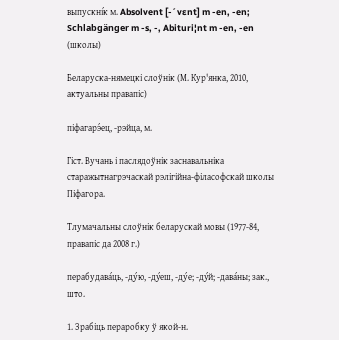выпускні́к м. Absolvent [-´vɛnt] m -en, -en; Schlabgänger m -s, -, Abituri¦nt m -en, -en (школы)

Беларуска-нямецкі слоўнік (М. Кур'янка, 2010, актуальны правапіс)

піфагарэ́ец, ‑рэйца, м.

Гіст. Вучань і паслядоўнік заснавальніка старажытнагрэчаскай рэлігійна-філасофскай школы Піфагора.

Тлумачальны слоўнік беларускай мовы (1977-84, правапіс да 2008 г.)

перабудава́ць, -ду́ю, -ду́еш, -ду́е; -ду́й; -дава́ны; зак., што.

1. Зрабіць пераробку ў якой-н.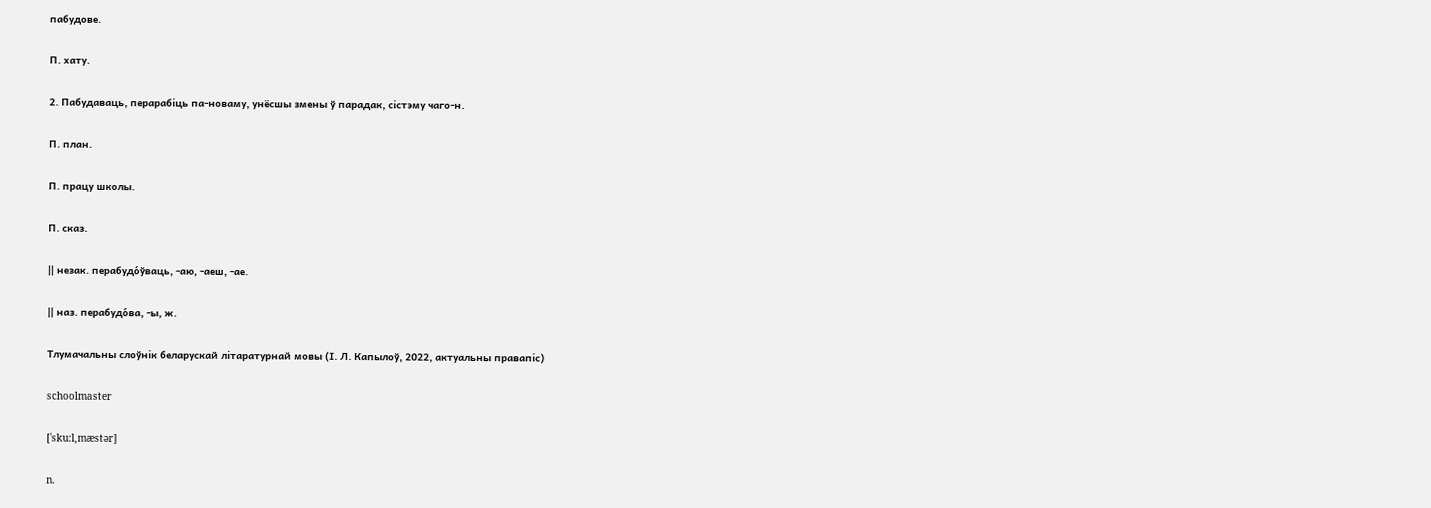пабудове.

П. хату.

2. Пабудаваць, перарабіць па-новаму, унёсшы змены ў парадак, сістэму чаго-н.

П. план.

П. працу школы.

П. сказ.

|| незак. перабудо́ўваць, -аю, -аеш, -ае.

|| наз. перабудо́ва, -ы, ж.

Тлумачальны слоўнік беларускай літаратурнай мовы (І. Л. Капылоў, 2022, актуальны правапіс)

schoolmaster

[ˈsku:l,mæstər]

n.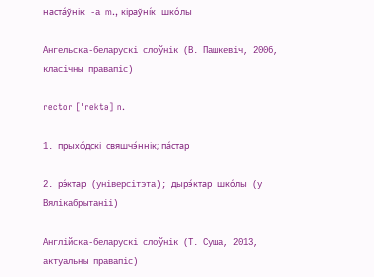наста́ўнік -а m., кіраўні́к шко́лы

Ангельска-беларускі слоўнік (В. Пашкевіч, 2006, класічны правапіс)

rector [ˈrektə] n.

1. прыхо́дскі свяшчэ́ннік; па́стар

2. рэ́ктар (універсітэта); дырэ́ктар шко́лы (у Вялікабрытаніі)

Англійска-беларускі слоўнік (Т. Суша, 2013, актуальны правапіс)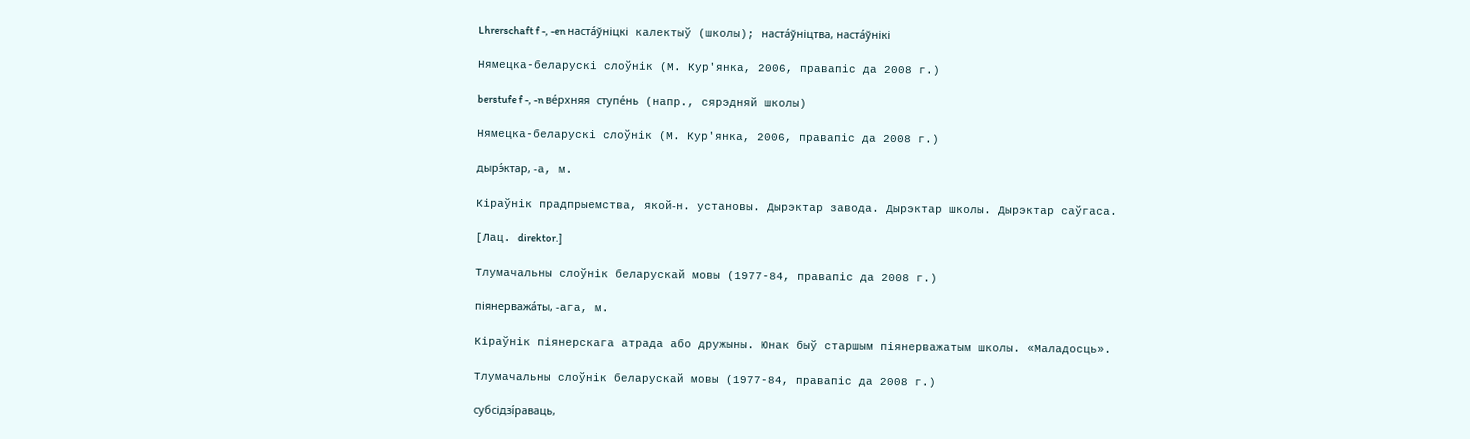Lhrerschaft f -, -en наста́ўніцкі калектыў (школы); наста́ўніцтва, наста́ўнікі

Нямецка-беларускі слоўнік (М. Кур'янка, 2006, правапіс да 2008 г.)

berstufe f -, -n ве́рхняя ступе́нь (напр., сярэдняй школы)

Нямецка-беларускі слоўнік (М. Кур'янка, 2006, правапіс да 2008 г.)

дырэ́ктар, ‑а, м.

Кіраўнік прадпрыемства, якой‑н. установы. Дырэктар завода. Дырэктар школы. Дырэктар саўгаса.

[Лац. direktor.]

Тлумачальны слоўнік беларускай мовы (1977-84, правапіс да 2008 г.)

піянерважа́ты, ‑ага, м.

Кіраўнік піянерскага атрада або дружыны. Юнак быў старшым піянерважатым школы. «Маладосць».

Тлумачальны слоўнік беларускай мовы (1977-84, правапіс да 2008 г.)

субсідзі́раваць,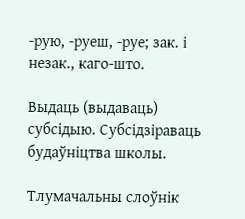‑рую, ‑руеш, ‑руе; зак. і незак., каго-што.

Выдаць (выдаваць) субсідыю. Субсідзіраваць будаўніцтва школы.

Тлумачальны слоўнік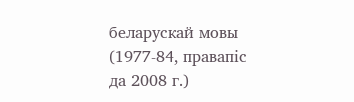беларускай мовы (1977-84, правапіс да 2008 г.)